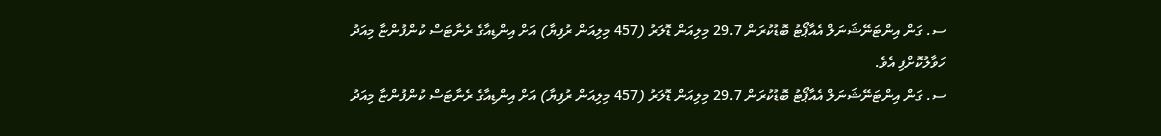ސ. ގަން އިންޓަނޭޝަނަލް އެއާޕޯޓު ބޮޑުކުރަން 29.7 މިލިއަން ޑޮލަރު (457 މިލިއަން ރުފިޔާ) އަށް އިންޑިއާގެ ރެނާޓަސް ކުންފުންޏާ މިއަދު ހަވާލުކޮށްފި އެވެ.
ސ. ގަން އިންޓަނޭޝަނަލް އެއާޕޯޓު ބޮޑުކުރަން 29.7 މިލިއަން ޑޮލަރު (457 މިލިއަން ރުފިޔާ) އަށް އިންޑިއާގެ ރެނާޓަސް ކުންފުންޏާ މިއަދު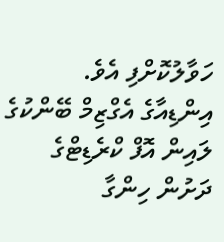ހަވާލުކޮށްފި އެވެ.
އިންޑިއާގެ އެގްޒިމް ބޭންކުގެ ލައިން އޮފް ކްރެޑިޓްގެ ދަށުން ހިންގާ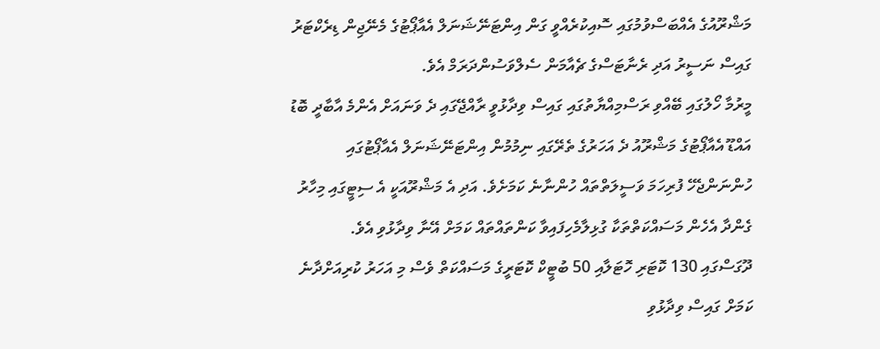މަޝްރޫއުގެ އެއްބަސްވުމުގައި ސޮއިކުރެއްވީ ގަން އިންޓަނޭޝަނަލް އެއާޕޯޓުގެ މެނޭޖިން ޑިރެކްޓަރު ގައިސް ނަސީރު އަދި ރެނާޓަސްގެ ޗެއާމަން ސެލްވަސުންދަރަމް އެވެ.
މީރުމާ ހޯލުގައި ބޭއްވި ރަސްމިއްޔާތުގައި ގައިސް ވިދާޅުވީ ރާއްޖޭގައި ދެ ވަނައަށް އެންމެ އާބާދީ ބޮޑު އައްޑޫ އެއާޕޯޓުގެ މަޝްރޫއު ދެ އަހަރުގެ ތެރޭގައި ނިމުމުން އިންޓަނޭޝަނަލް އެއާޕޯޓުގައި ހުންނަންޖެހޭ ފުރިހަމަ ވަސީލަތްތައް ހުންނާނެ ކަމަށެވެ. އަދި އެ މަޝްރޫއަކީ އެ ސިޓީގައި މިހާރު ގެންދާ އެހެން މަސައްކަތްތަކާ ގުޅިލާމެހިފައިވާ ކަންތައްތައް ކަމަށް އޭނާ ވިދާޅުވި އެވެ.
ދޫގަސްގައި 130 ކޮޓަރި ހޮޓަލާއި 50 ބުޓީކް ކޮޓަރީގެ މަސައްކަތް ވެސް މި އަހަރު ކުރިއަށްދާނެ ކަމަށް ގައިސް ވިދާޅުވި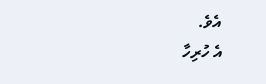އެވެ.
އެ ހުރިހާ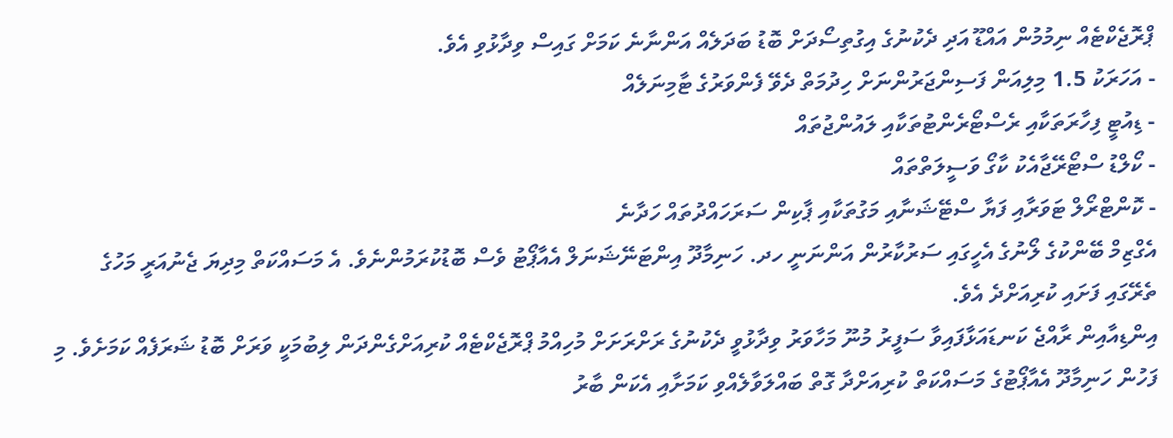ޕްރޮޖެކްޓެއް ނިމުމުން އައްޑޫ އަދި ދެކުނުގެ އިގުތިސޯދަށް ބޮޑު ބަދަލެއް އަންނާނެ ކަމަށް ގައިސް ވިދާޅުވި އެވެ.
- އަހަރަކު 1.5 މިލިއަން ފަސިންޖަރުންނަށް ހިދުމަތް ދެވޭ ފެންވަރުގެ ޓާމިނަލެއް
- ޑިއުޓީ ފިހާރަތަކާއި ރެސްޓޯރެންޓުތަކާއި ލައުންޖުތައް
- ކޯލްޑު ސްޓޯރޭޖާއެކު ކާގޯ ވަސީލަތްތައް
- ކޮންޓްރޯލް ޓަވަރާއި ފަޔާ ސްޓޭޝަނާއި މަގުތަކާއި ޕާކިން ސަރަހައްދުތައް ހަދާނެ
އެގްޒިމް ބޭންކުގެ ލޯނުގެ އެހީގައި ސަރުކާރުން އަންނަނީ ހދ. ހަނިމާދޫ އިންޓަނޭޝަނަލް އެއާޕޯޓު ވެސް ބޮޑުކުރަމުންނެވެ. އެ މަސައްކަތް މިދިޔަ ޖެނުއަރީ މަހުގެ ތެރޭގައި ފަށައި ކުރިއަށްދެ އެވެ.
އިންޑިއާއިން ރާއްޖެ ކަނޑައަޅާފައިވާ ސަފީރު މުނޫ މަހާވަރު ވިދާޅުވީ ދެކުނުގެ ރަށްރަށަށް މުހިއްމު ޕްރޮޖެކްޓެއް ކުރިއަށްގެންދަން ލިބުމަކީ ވަރަށް ބޮޑު ޝަރަފެއް ކަމަށެވެ. މި ފަހުން ހަނިމާދޫ އެއާޕޯޓުގެ މަސައްކަތް ކުރިއަށްދާ ގޮތް ބައްލަވާލެއްވި ކަމަށާއި އެކަން ބާރު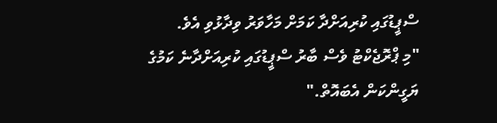ސްޕީޑުގައި ކުރިއަށްދާ ކަމަށް މަހާވަރު ވިދާޅުވި އެވެ.
"މި ޕްރޮޖެކްޓު ވެސް ބާރު ސްޕީޑުގައި ކުރިއަށްދާނެ ކަމުގެ ޔަގީންކަން އެބައޮތް."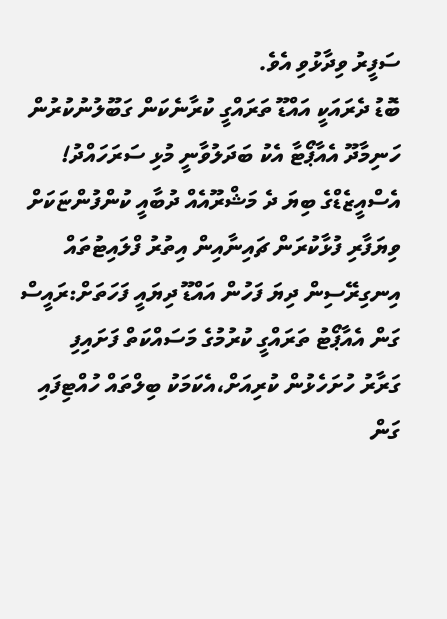ސަފީރު ވިދާޅުވި އެވެ.
ބޮޑު ދެރައަކީ އައްޑޫ ތަރައްގީ ކުރާނެކަން ގަބޫލުނުކުރުން
ހަނިމާދޫ އެއާޕޯޓާ އެކު ބަދަލުވާނީ މުޅި ސަރަހައްދު!
އެސްއީޒެޑްގެ ބިޔަ ދެ މަޝްރޫއެއް ދުބާއީ ކުންފުންޏަކަށް
ވިޔަފާރި ފުޅާކުރަން ޗައިނާއިން އިތުރު ފްލައިޓުތައް
އިނގިރޭސިން ދިޔަ ފަހުން އައްޑޫ ދިޔައީ ފަހަތަށް:ރައީސް
ގަން އެއާޕޯޓު ތަރައްގީ ކުރުމުގެ މަސައްކަތް ފަށައިފި
ގަރާރު ހުށަހެޅުން ކުރިއަށް،އެކަމަކު ބިލްތައް ހުއްޓިފައި
ގަން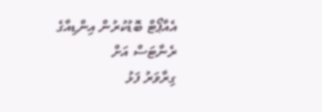އެއާޕޯޓް ބޮޑުކުރުން އިންޑިއާގެ ރެނާޓަސް އަށް
ގިރާވަރު ފަޅު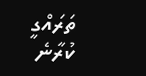ތަރައްގީ ކުރާނެ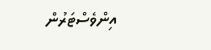އިންވެސްޓަރުން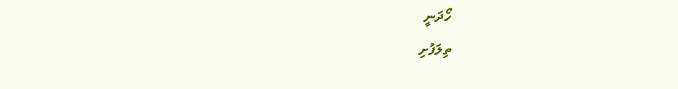ހޯދަނީ
ތިލަފުށި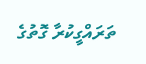ތަރައްގީކުރާ ގޮތުގެ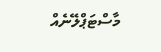މާސްޓަޕްލޭނެއް